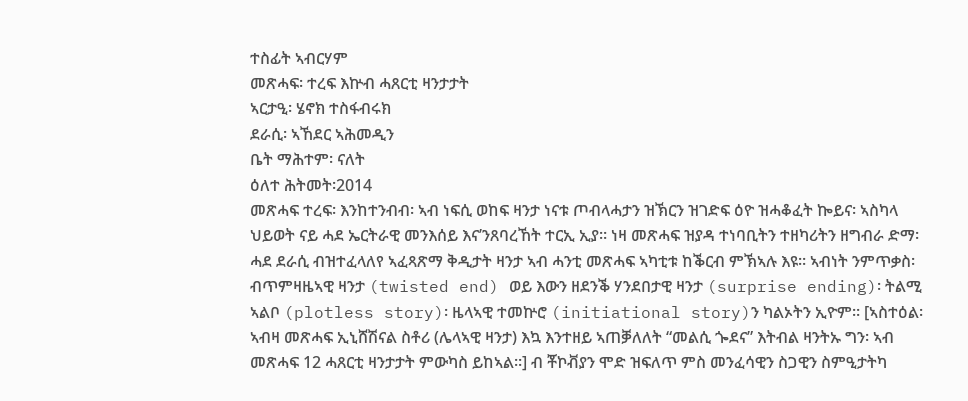ተስፊት ኣብርሃም
መጽሓፍ፡ ተረፍ እኵብ ሓጸርቲ ዛንታታት
ኣርታዒ፡ ሄኖክ ተስፋብሩክ
ደራሲ፡ ኣኸደር ኣሕመዲን
ቤት ማሕተም፡ ናለት
ዕለተ ሕትመት፡2014
መጽሓፍ ተረፍ፡ እንከተንብብ፡ ኣብ ነፍሲ ወከፍ ዛንታ ነናቱ ጦብላሓታን ዝኽርን ዝገድፍ ዕዮ ዝሓቆፈት ኰይና፡ ኣስካላ ህይወት ናይ ሓደ ኤርትራዊ መንእሰይ እና’ንጸባረኸት ተርኢ ኢያ። ነዛ መጽሓፍ ዝያዳ ተነባቢትን ተዘካሪትን ዘግብራ ድማ፡ ሓደ ደራሲ ብዝተፈላለየ ኣፈጻጽማ ቅዲታት ዛንታ ኣብ ሓንቲ መጽሓፍ ኣካቲቱ ከቕርብ ምኽኣሉ እዩ። ኣብነት ንምጥቃስ፡ ብጥምዛዜኣዊ ዛንታ (twisted end) ወይ እውን ዘደንቕ ሃንደበታዊ ዛንታ (surprise ending)፡ ትልሚ ኣልቦ (plotless story)፡ ዜላኣዊ ተመኵሮ (initiational story)ን ካልኦትን ኢዮም። [ኣስተዕል፡ ኣብዛ መጽሓፍ ኢኒሸሽናል ስቶሪ (ሌላኣዊ ዛንታ) እኳ እንተዘይ ኣጠቓለለት “መልሲ ጐደና” እትብል ዛንትኡ ግን፡ ኣብ መጽሓፍ 12 ሓጸርቲ ዛንታታት ምውካስ ይከኣል።] ብ ቾኮቭያን ሞድ ዝፍለጥ ምስ መንፈሳዊን ስጋዊን ስምዒታትካ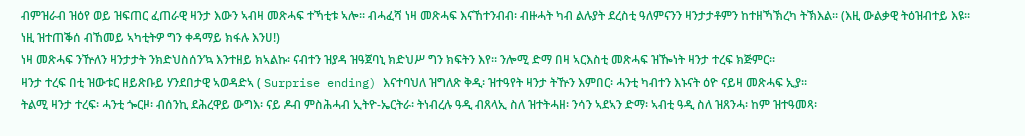ብምዝራብ ዝዕየ ወይ ዝፍጠር ፈጠራዊ ዛንታ እውን ኣብዛ መጽሓፍ ተኻቲቱ ኣሎ። ብሓፈሻ ነዛ መጽሓፍ እናኸተንብብ፡ ብዙሓት ካብ ልሉያት ደረስቲ ዓለምናንን ዛንታታቶምን ከተዘኻኽረካ ትኽእል። (እዚ ውልቃዊ ትዕዝብተይ እዩ። ነዚ ዝተጠቕሰ ብኸመይ ኣካቲትዎ ግን ቀዳማይ ክፋሉ እንሀ!)
ነዛ መጽሓፍ ንዅለን ዛንታታት ንክድህስሰን’ኳ እንተዘይ ክኣልኩ፡ ናብተን ዝያዳ ዝዓጀባኒ ክድህሥ ግን ክፍትን እየ። ንሎሚ ድማ በዛ ኣርእስቲ መጽሓፍ ዝዀነት ዛንታ ተረፍ ክጅምር።
ዛንታ ተረፍ በቲ ዝውቱር ዘይጽቡይ ሃንደበታዊ ኣወዳድኣ ( Surprise ending) እናተባህለ ዝግለጽ ቅዲ፡ ዝተዓየት ዛንታ ትዅን እምበር፡ ሓንቲ ካብተን እኑናት ዕዮ ናይዛ መጽሓፍ ኢያ።
ትልሚ ዛንታ ተረፍ፡ ሓንቲ ጐርዞ፡ ብሰንኪ ደሕረዋይ ውግእ፡ ናይ ዶብ ምስሕሓብ ኢትዮ-ኤርትራ፡ ትነብረሉ ዓዲ ብጸላኢ ስለ ዝተትሓዘ፡ ንሳን ኣደኣን ድማ፡ ኣብቲ ዓዲ ስለ ዝጸንሓ፡ ከም ዝተዓመጻ፡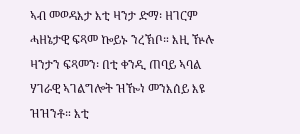ኣብ መወዳእታ እቲ ዛንታ ድማ፡ ዘገርም ሓዘኔታዊ ፍጻመ ኰይኑ ንረኽቦ። እዚ ዅሉ ዛንታን ፍጻመን፡ በቲ ቀንዲ ጠባይ ኣባል ሃገራዊ ኣገልግሎት ዝዀነ መንእሰይ እዩ ዝዝንቶ። እቲ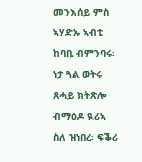መንእሰይ ምስ ኣሃድኡ ኣብቲ ከባቢ ብምንባሩ፡ ነታ ጓል ወትሩ ጸሓይ ክትጽሎ ብማዕዶ ዪሪኣ ስለ ዝነበረ፡ ፍቕሪ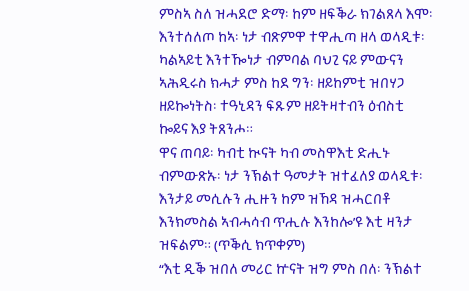ምስኣ ስለ ዝሓደሮ ድማ፡ ከም ዘፍቕራ ክገልጸላ እሞ፡ እንተሰለጦ ከኣ፡ ነታ ብጽምዋ ተዋሒጣ ዘላ ወላዲቱ፡ ካልኣይቲ እንተዀነታ ብምባል ባህጊ ናይ ምውናን ኣሕዲሩስ ክሓታ ምስ ከደ ግን፡ ዘይከምቲ ዝበሃጋ ዘይኰነትስ፡ ተዓኒዳን ፍጹም ዘይትዛተብን ዕብስቲ ኰይና እያ ትጸንሖ።
ዋና ጠባይ፡ ካብቲ ኲናት ካብ መስዋእቲ ድሒኑ ብምውጽኡ፡ ነታ ንኽልተ ዓመታት ዝተፈለያ ወላዲቱ፡ እንታይ መሲሉን ሒዙን ከም ዝኸዳ ዝሓርበቶ እንክመስል ኣብሓሳብ ጥሒሉ እንከሎ’ዩ እቲ ዛንታ ዝፍልም። (ጥቕሲ ክጥቀም)
“እቲ ዲቕ ዝበለ መሪር ኵናት ዝግ ምስ በለ፡ ንኽልተ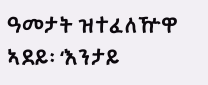ዓመታት ዝተፈለዅዋ ኣደይ፡ ‘እንታይ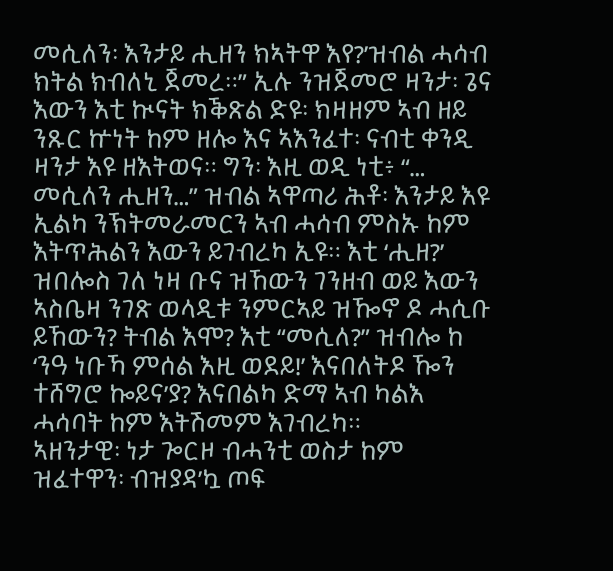መሲለን፡ እንታይ ሒዘን ክኣትዋ እየ?’ዝብል ሓሳብ ክትል ክብለኒ ጀመረ።” ኢሉ ንዝጀመሮ ዛንታ፡ ጌና እውን እቲ ኲናት ክቕጽል ድዩ፡ ክዛዘም ኣብ ዘይ ንጹር ኵነት ከም ዘሎ እና ኣእንፈተ፡ ናብቲ ቀንዲ ዛንታ እዩ ዘእትወና። ግን፡ እዚ ወዲ ነቲ፥ “… መሲለን ሒዘን…” ዝብል ኣዋጣሪ ሕቶ፡ እንታይ እዩ ኢልካ ንኽትመራመርን ኣብ ሓሳብ ምስኡ ከም እትጥሕልን እውን ይገብረካ ኢዩ። እቲ ‘ሒዘ?’ ዝበሎስ ገለ ነዛ ቡና ዝኸውን ገንዘብ ወይ እውን ኣስቤዛ ንገጽ ወላዲቱ ንምርኣይ ዝዀኖ ዶ ሓሲቡ ይኸውን? ትብል እሞ? እቲ “መሲለ?” ዝብሎ ከ ‘ንዓ ነቡኻ ምሰል እዚ ወደይ!’ እናበለትዶ ዀን ተሸግሮ ኰይና’ያ? እናበልካ ድማ ኣብ ካልእ ሓሳባት ከም እትሽመም እገብረካ።
ኣዘንታዊ፡ ነታ ጐርዞ ብሓንቲ ወስታ ከም ዝፈተዋን፡ ብዝያዳ’ኳ ጦፍ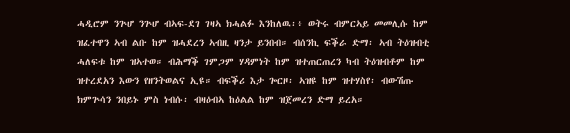ሓዲሮም ንጕሆ ንጕሆ ብኣፍ-ደገ ገዛኣ ክሓልፉ እንከለዉ፡፥ ወትሩ ብምርኣይ መመሊሱ ከም ዝፈተዋን ኣብ ልቡ ከም ዝሓደረን ኣብዚ ዛንታ ይንበብ። ብሰንኪ ፍቕራ ድማ፡ ኣብ ትዕዝብቲ ሓለፍቱ ከም ዝኣተወ። ብሕማቕ ገምጋም ሃዳምነት ከም ዝተጠርጠረን ካብ ትዕዝብቶም ከም ዝተረደአን እውን የዘንትወልና ኢዩ። ብፍቕሪ እታ ጐርዞ፡ ኣዝዩ ከም ዝተሃስየ፡ ብውሽጡ ክምጕሳን ንበይኑ ምስ ነብሱ፡ ብዛዕብኣ ከዕልል ከም ዝጀመረን ድማ ይረአ።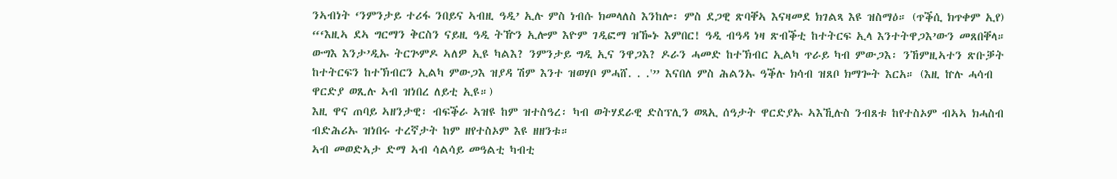ንኣብነት ‘ንምንታይ ተሪፋ ንበይና ኣብዚ ዓዲ’ ኢሉ ምስ ነብሱ ክመላለስ እንከሎ፡ ምስ ደጋዊ ጽባቐኣ እናዛመደ ክገልጻ እዩ ዝስማዕ። (ጥቕሲ ክጥቀም ኢየ)
“‘እዚኣ ደኣ ግርማን ቅርስን ናይዚ ዓዲ ትዅን ኢሎም እዮም ገዲፎማ ዝዀኑ እምበር! ዓዲ ብዓዳ ነዛ ጽብቕቲ ከተትርፍ ኢላ እንተትዋጋእ’ውን መጸበቐላ። ውግእ እንታ’ዲኡ ትርጕምዶ ኣለዎ ኢዩ ካልእ? ንምንታይ ግዲ ኢና ንዋጋእ? ዶራን ሓመድ ከተኽብር ኢልካ ጥራይ ካብ ምውጋእ፡ ንኸምዚኣተን ጽቡቓት ከተትርፍን ከተኽብርን ኢልካ ምውጋእ ዝያዳ ሽም እንተ ዝወሃቦ ምሓሸ. . .'” እናበለ ምስ ሕልንኡ ዓቕሉ ክሳብ ዝጸቦ ክማጐት እርአ። (እዚ ኵሉ ሓሳብ ዋርድያ ወጺሉ ኣብ ዝነበረ ለይቲ ኢዩ።)
እዚ ዋና ጠባይ ኣዘንታዊ፡ ብፍቕራ ኣዝዩ ከም ዝተስዓረ፡ ካብ ወትሃደራዊ ድስፕሊን ወጻኢ ሰዓታት ዋርድያኡ ኣእኺሉስ ንብጸቱ ከየተስኦም ብኣኣ ክሓስብ ብድሕሪኡ ዝነበሩ ተረኛታት ከም ዘየተስኦም እዩ ዘዘንቱ።
ኣብ መወድኣታ ድማ ኣብ ሳልሳይ መዓልቲ ካብቲ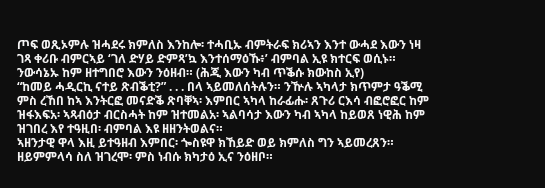ጦፍ ወጺኦምሉ ዝሓደሩ ክምለስ እንከሎ፡ ተሓቢኡ ብምትራፍ ክሪኣን እንተ ውሓደ እውን ነዛ ገጻ ቀሪቡ ብምርኣይ ‘ገለ ድሃይ ድምጻ’ኳ እንተሰማዕኹ፥’ ብምባል ኢዩ ክተርፍ ወሲኑ። ንውሳኔኡ ከም ዘተግበሮ እውን ንዕዘብ። (ሕጂ እውን ካብ ጥቕሱ ክውከስ ኢየ)
“ከመይ ሓዲርኪ ናተይ ጽብቕቲ?” . . . በላ ኣይመለሰትሉን። ንዅሉ ኣካላታ ክጥምታ ዓቕሚ ምስ ረኸበ ከኣ እንትርፎ መናድቕ ጽባቐኣ፡ እምበር ኣካላ ከራፊሑ፡ ጸጉሪ ርእሳ ብፎሮፎር ከም ዝፋእፍአ፡ ኣጻብዕታ ብርስሓት ከም ዝተመልአ፡ ኣልባሳታ እውን ካብ ኣካላ ከይወጸ ነዊሕ ከም ዝገበረ እየ ተዓዚበ፡ ብምባል እዩ ዘዘንትወልና።
ኣዘንታዊ ዋላ እዚ ይተዓዘብ እምበር፡ ጐስዩዋ ክኸይድ ወይ ክምለስ ግን ኣይመረጸን። ዘይምምላሳ ስለ ዝገረሞ፡ ምስ ነብሱ ክካታዕ ኢና ንዕዘቦ።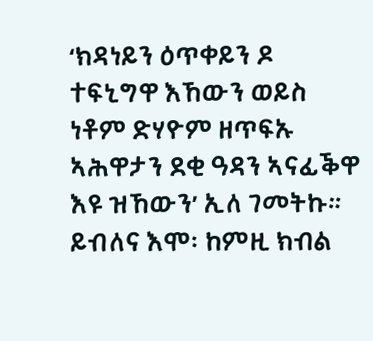‘ክዳነይን ዕጥቀይን ዶ ተፍኒግዋ እኸውን ወይስ ነቶም ድሃዮም ዘጥፍኡ ኣሕዋታን ደቂ ዓዳን ኣናፊቕዋ እዩ ዝኸውን’ ኢለ ገመትኩ። ይብለና እሞ፡ ከምዚ ክብል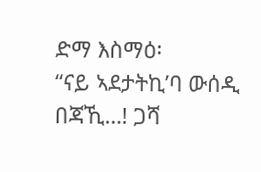ድማ እስማዕ፡
“ናይ ኣደታትኪ’ባ ውሰዲ በጃኺ…! ጋሻ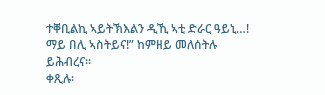ተቐቢልኪ ኣይትኽእልን ዲኺ ኣቲ ድራር ዓይኒ…! ማይ በሊ ኣስትይና!” ከምዘይ መለሰትሉ ይሕብረና።
ቀጺሉ፡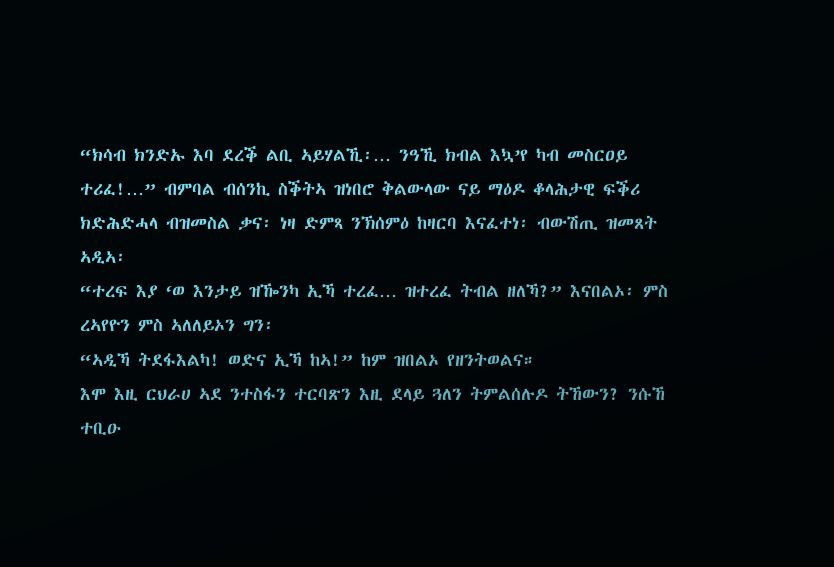“ክሳብ ክንድኡ እባ ደረቕ ልቢ ኣይሃልኺ፡… ንዓኺ ክብል እኳ’የ ካብ መስርዐይ ተሪፈ!…” ብምባል ብሰንኪ ስቕትኣ ዝነበሮ ቅልውላው ናይ ማዕዶ ቆላሕታዊ ፍቕሪ ክድሕድሓላ ብዝመስል ቃና፡ ነዛ ድምጻ ንኽሰምዕ ከዛርባ እናፈተነ፡ ብውሽጢ ዝመጸት ኣዲኣ፡
“ተረፍ እያ ‘ወ እንታይ ዝዀንካ ኢኻ ተረፈ… ዝተረፈ ትብል ዘለኻ?” እናበልኦ፡ ምስ ረኣየዮን ምስ ኣለለይኦን ግን፡
“ኣዲኻ ትደፋእልካ! ወድና ኢኻ ከኣ!” ከም ዝበልኦ የዘንትወልና።
እሞ እዚ ርህራሀ ኣደ ንተስፋን ተርባጽን እዚ ደላይ ጓለን ትምልሰሉዶ ትኸውን? ንሱኸ ተቢዑ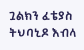ጓልክን ፈቴያስ ትህባኒዶ እብላ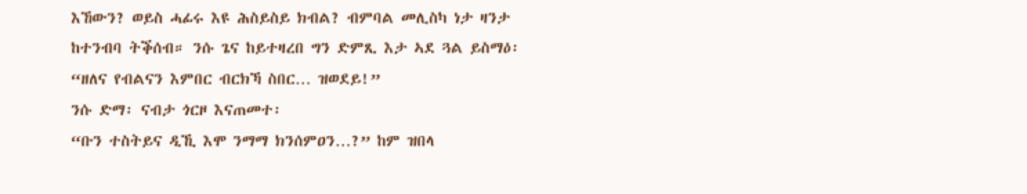እኸውን? ወይስ ሓፊሩ እዩ ሕስይስይ ክብል? ብምባል መሊስካ ነታ ዛንታ ከተንብባ ትቕሰብ። ንሱ ጌና ከይተዛረበ ግን ድምጺ እታ ኣደ ጓል ይስማዕ፡
“ዘለና የብልናን እምበር ብርክኻ ስበር… ዝወደይ!”
ንሱ ድማ፡ ናብታ ጎርዞ እናጠመተ፡
“ቡን ተስትይና ዲኺ እሞ ንማማ ክንሰምዐን…?” ከም ዝበላ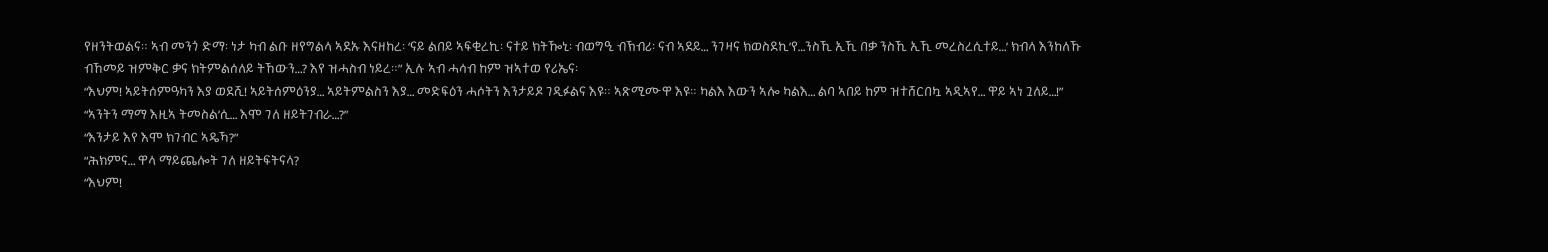የዘንትወልና። ኣብ መንጎ ድማ፡ ነታ ካብ ልቡ ዘየግልላ ኣደኡ እናዘከረ፡ ‘ናይ ልበይ ኣፍቂረኪ፡ ናተይ ክትዀኒ፡ ብወግዒ ብኽብሪ፡ ናብ ኣደይ… ንገዛና ክወስደኪ’የ…ንስኺ ኢኺ በቃ ንስኺ ኢኺ መረስረሲተይ…’ ክብላ እንከለኹ ብኸመይ ዝምቅር ቃና ክትምልሰለይ ትኸውን…? እየ ዝሓስብ ነይረ።” ኢሉ ኣብ ሓሳብ ከም ዝኣተወ የሪኤና፡
“እህም! ኣይትሰምዓካን እያ ወደሺ! ኣይትሰምዕንያ… ኣይትምልስን እያ… መድፍዕን ሓሶትን እንታይዶ ገዲፉልና እዩ። ኣጽሚሙዋ እዩ። ካልእ እውን ኣሎ ካልእ… ልባ ኣበይ ከም ዝተሸርበኳ ኣዲኣየ… ዋይ ኣነ ጓለይ…!”
“ኣንትን ማማ እዚኣ ትመስል’ሲ… እሞ ገለ ዘይትገብራ…?”
“እንታይ እየ እሞ ክገብር ኣዴኻ?”
“ሕክምና… ዋላ ማይጨሎት ገለ ዘይትፍትናላ?
“እህም!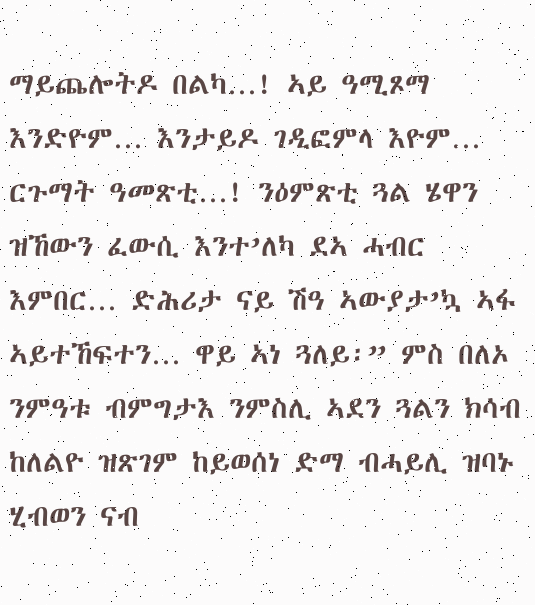ማይጨሎትዶ በልካ…! ኣይ ዓሚጾማ እንድዮም… እንታይዶ ገዲፎምላ እዮም… ርጉማት ዓመጽቲ…! ንዕምጽቲ ጓል ሄዋን ዝኸውን ፈውሲ እንተ’ለካ ደኣ ሓብር እምበር… ድሕሪታ ናይ ሽዓ ኣውያታ’ኳ ኣፋ ኣይተኸፍተን… ዋይ ኣነ ጓለይ፡” ምስ በለኦ ንምዓቱ ብምግታእ ንምስሊ ኣደን ጓልን ክሳብ ከለልዮ ዝጽገም ከይወሰነ ድማ ብሓይሊ ዝባኑ ሂብወን ናብ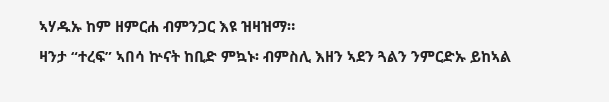ኣሃዱኡ ከም ዘምርሐ ብምንጋር እዩ ዝዛዝማ።
ዛንታ “ተረፍ” ኣበሳ ኵናት ከቢድ ምኳኑ፡ ብምስሊ እዘን ኣደን ጓልን ንምርድኡ ይከኣል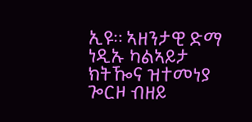ኢዩ። ኣዘንታዊ ድማ ነዲኡ ካልኣይታ ክትዀና ዝተመነያ ጐርዞ ብዘይ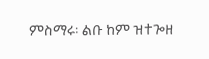ምስማሩ፡ ልቡ ከም ዝተጐዘ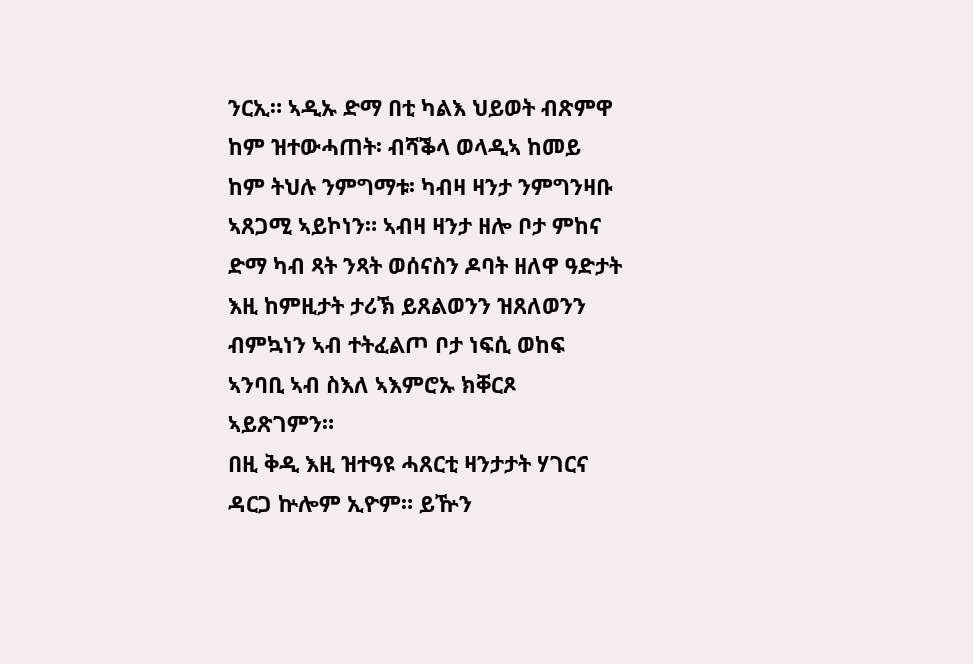ንርኢ። ኣዲኡ ድማ በቲ ካልእ ህይወት ብጽምዋ ከም ዝተውሓጠት፡ ብሻቕላ ወላዲኣ ከመይ ከም ትህሉ ንምግማቱ፡ ካብዛ ዛንታ ንምግንዛቡ ኣጸጋሚ ኣይኮነን። ኣብዛ ዛንታ ዘሎ ቦታ ምከና ድማ ካብ ጻት ንጻት ወሰናስን ዶባት ዘለዋ ዓድታት እዚ ከምዚታት ታሪኽ ይጸልወንን ዝጸለወንን ብምኳነን ኣብ ተትፈልጦ ቦታ ነፍሲ ወከፍ ኣንባቢ ኣብ ስእለ ኣእምሮኡ ክቐርጾ ኣይጽገምን።
በዚ ቅዲ እዚ ዝተዓዩ ሓጸርቲ ዛንታታት ሃገርና ዳርጋ ኵሎም ኢዮም። ይዅን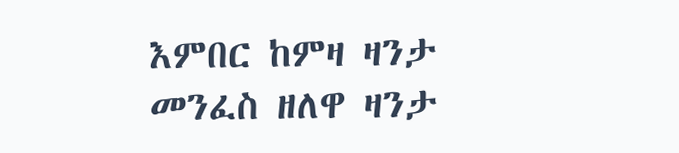እምበር ከምዛ ዛንታ መንፈስ ዘለዋ ዛንታ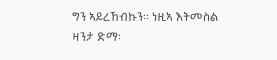ግን ኣይረኸብኩን። ነዚኣ እትመስል ዛንታ ድማ፡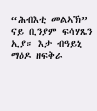“ሕብእቲ መልኣኽ” ናይ ቢንያም ፍሳሃጼን ኢያ። እታ ብዓይኒ ማዕዶ ዘፍቅራ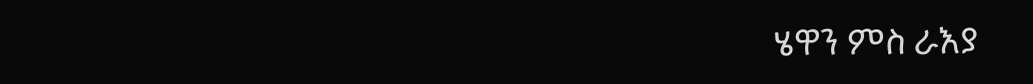ሄዋን ምስ ራእያ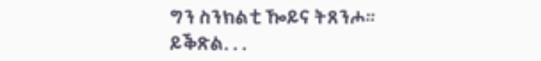ግን ስንክልቲ ዀይና ትጸንሖ።
ይቕጽል. . .